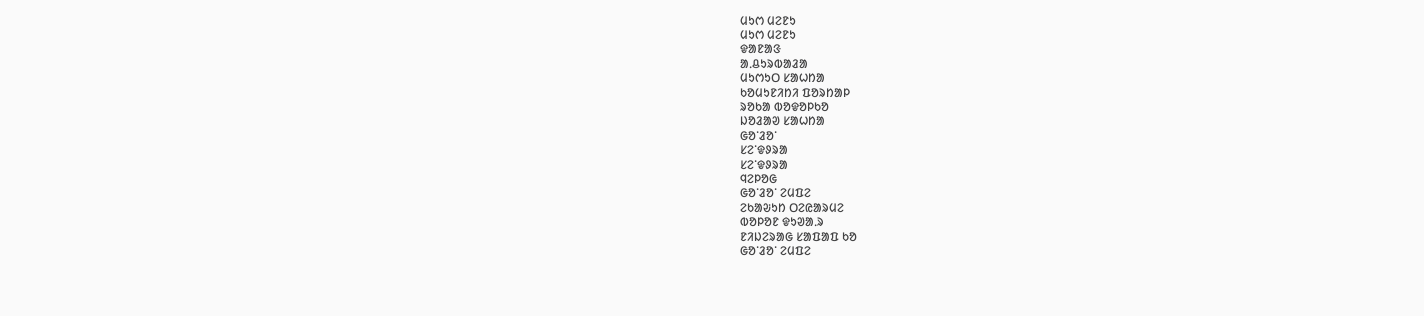ᱢᱩᱬ ᱢᱮᱱᱩ
ᱢᱩᱬ ᱢᱮᱱᱩ
ᱫᱟᱱᱟᱝ
ᱟᱹᱪᱩᱨᱵᱟᱲᱟ
ᱢᱩᱬᱩᱛ ᱥᱟᱦᱴᱟ
ᱠᱚᱢᱩᱱᱤᱴᱤ ᱯᱚᱨᱴᱟᱞ
ᱨᱚᱠᱟ ᱵᱚᱫᱚᱞᱠᱚ
ᱡᱚᱲᱟᱣ ᱥᱟᱦᱴᱟ
ᱜᱚᱸᱲᱚᱸ
ᱥᱮᱸᱫᱽᱨᱟ
ᱥᱮᱸᱫᱽᱨᱟ
ᱧᱮᱞᱚᱜ
ᱜᱚᱸᱲᱚᱸ ᱮᱢᱯᱮ
ᱮᱠᱟᱶᱩᱴ ᱛᱮᱭᱟᱨᱢᱮ
ᱵᱚᱞᱚᱱ ᱫᱩᱣᱟᱹᱨ
ᱱᱤᱡᱮᱨᱟᱜ ᱥᱟᱯᱟᱯ ᱠᱚ
ᱜᱚᱸᱲᱚᱸ ᱮᱢᱯᱮ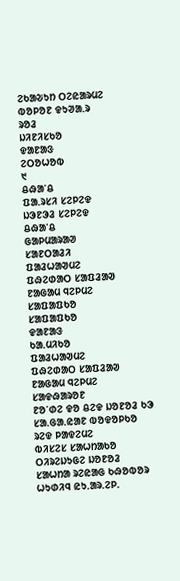ᱮᱠᱟᱶᱩᱴ ᱛᱮᱭᱟᱨᱢᱮ
ᱵᱚᱞᱚᱱ ᱫᱩᱣᱟᱹᱨ
ᱨᱚᱲ
ᱡᱤᱱᱤᱥᱠᱚ
ᱫᱟᱱᱟᱝ
ᱮᱛᱚᱦᱚᱵ
᱑
ᱪᱷᱟᱸᱪ
ᱯᱟᱹᱨᱥᱤ ᱥᱮᱞᱮᱫ
ᱡᱳᱱᱳᱲ ᱥᱮᱞᱮᱫ
ᱪᱷᱟᱸᱪ
ᱜᱟᱞᱢᱟᱨᱟᱣ
ᱥᱟᱱᱛᱟᱲᱤ
ᱯᱟᱲᱦᱟᱣᱢᱮ
ᱯᱷᱮᱰᱟᱛ ᱥᱟᱯᱲᱟᱣ
ᱱᱟᱜᱟᱢ ᱧᱮᱞᱢᱮ
ᱥᱟᱯᱟᱯᱠᱚ
ᱥᱟᱯᱟᱯᱠᱚ
ᱫᱟᱱᱟᱝ
ᱠᱟᱹᱢᱤᱠᱚ
ᱯᱟᱲᱦᱟᱣᱢᱮ
ᱯᱷᱮᱰᱟᱛ ᱥᱟᱯᱲᱟᱣ
ᱱᱟᱜᱟᱢ ᱧᱮᱞᱢᱮ
ᱥᱟᱫᱷᱟᱨᱚᱱ
ᱱᱚᱸᱰᱮ ᱫᱚ ᱪᱮᱫ ᱡᱚᱱᱚᱲ ᱠᱳ
ᱥᱟᱹᱜᱟᱹᱭᱟᱱ ᱵᱚᱫᱚᱞᱠᱚ
ᱨᱮᱫ ᱞᱟᱫᱮᱢᱮ
ᱵᱤᱥᱮᱥ ᱥᱟᱦᱴᱟᱠᱚ
ᱛᱤᱨᱮᱡᱩᱜᱮ ᱡᱚᱱᱚᱲ
ᱥᱟᱦᱴᱟ ᱨᱮᱭᱟᱜ ᱠᱷᱚᱵᱚᱨ
ᱦᱩᱰᱤᱧ ᱭᱩᱹᱟᱨᱹᱮᱞᱹ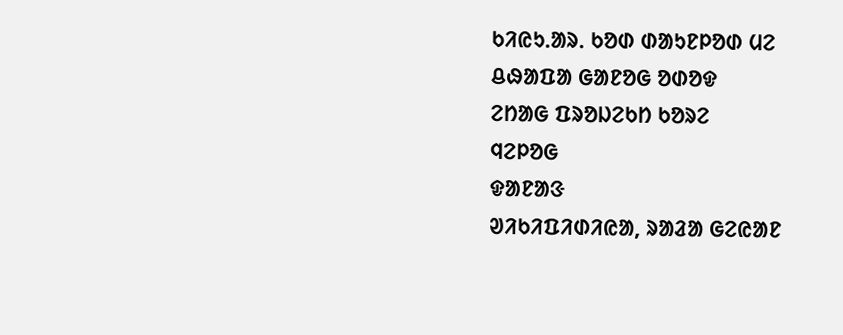ᱠᱤᱭᱩᱹᱟᱨᱹ ᱠᱚᱰ ᱰᱟᱩᱱᱞᱚᱰ ᱢᱮ
ᱪᱷᱟᱯᱟ ᱜᱟᱱᱚᱜ ᱚᱰᱚᱫ
ᱮᱴᱟᱜ ᱯᱨᱚᱡᱮᱠᱴ ᱠᱚᱨᱮ
ᱧᱮᱞᱚᱜ
ᱫᱟᱱᱟᱝ
ᱣᱤᱠᱤᱯᱤᱰᱤᱭᱟ, ᱨᱟᱲᱟ ᱜᱮᱭᱟᱱ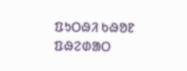ᱯᱩᱛᱷᱤ ᱠᱷᱚᱱ
ᱯᱷᱮᱰᱟᱛ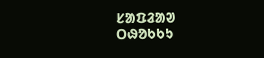ᱥᱟᱯᱲᱟᱣ
ᱛᱷᱚᱠᱠᱩ